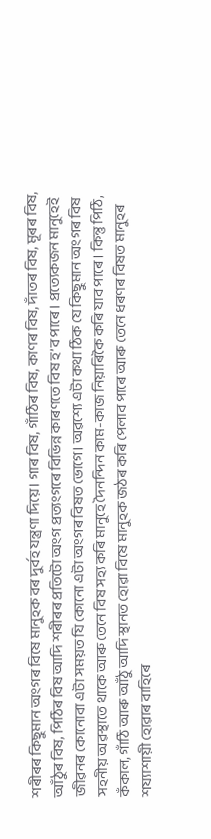শৰীৰৰ কিছুমান অংগৰ বিষে মানুহক বৰ দুৰ্বহ যন্ত্ৰণা দিয়ে। গাৰ বিষ, গাঁঠিৰ বিষ, কাণৰ বিষ, দাঁতৰ বিষ, মূৰৰ বিষ, আঁঠুৰ বিষ, পিঠিৰ বিষ আদি শৰীৰৰ প্ৰতিটো অংগ প্ৰত্যংগৰে বিভিন্ন কাৰণতে বিষ হ’ব পাৰে। প্ৰত্যেকজন মানুহেই জীৱনৰ কোনোবা এটা সময়ত যি কোনো এটা অংগৰ বিষত ভোগে। অৱশ্যে এটা কথা ঠিক যে কিছুমান অংগৰ বিষ সহনীয় অৱস্থাতে থাকে আৰু তেনে বিষ সহ্য কৰি মানুহে দৈনন্দিন কাম-কাজ নিয়াৰিকৈ কৰি যাব পাৰে। কিন্তু পিঠি, কঁকাল, গাঁঠি আৰু আঁঠু আদি স্থানত হোৱা বিষে মানুহক জঠৰ কৰি পেলাব পাৰে আৰু তেনে ধৰণৰ বিষত মানুহৰ শয্যাশায়ী হোৱাৰ বাহিৰে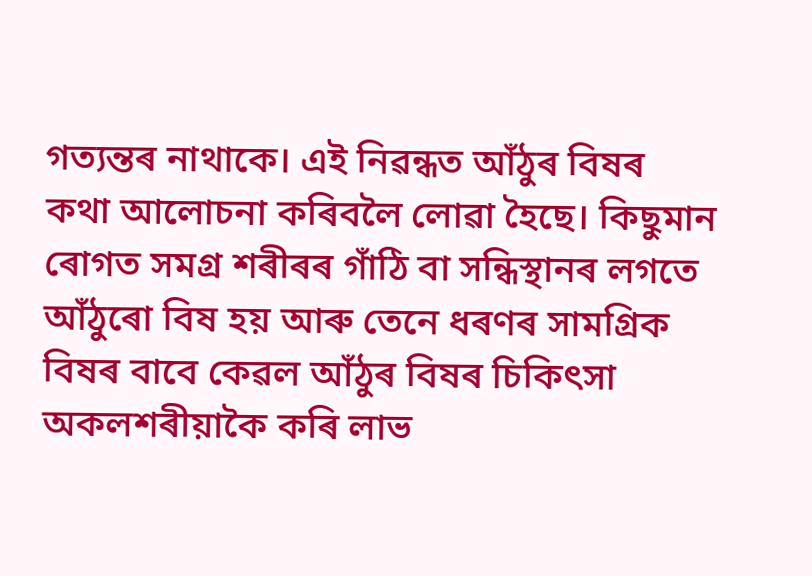গত্যন্তৰ নাথাকে। এই নিৱন্ধত আঁঠুৰ বিষৰ কথা আলোচনা কৰিবলৈ লোৱা হৈছে। কিছুমান ৰোগত সমগ্ৰ শৰীৰৰ গাঁঠি বা সন্ধিস্থানৰ লগতে আঁঠুৰো বিষ হয় আৰু তেনে ধৰণৰ সামগ্ৰিক বিষৰ বাবে কেৱল আঁঠুৰ বিষৰ চিকিৎসা অকলশৰীয়াকৈ কৰি লাভ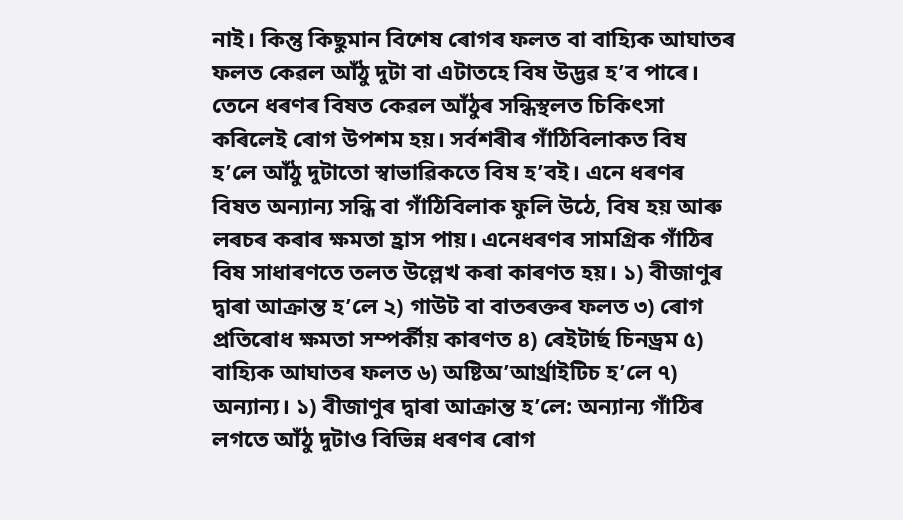নাই। কিন্তু কিছুমান বিশেষ ৰোগৰ ফলত বা বাহ্যিক আঘাতৰ ফলত কেৱল আঁঠু দুটা বা এটাতহে বিষ উদ্ভৱ হ’ব পাৰে। তেনে ধৰণৰ বিষত কেৱল আঁঠুৰ সন্ধিস্থলত চিকিৎসা কৰিলেই ৰোগ উপশম হয়। সৰ্বশৰীৰ গাঁঠিবিলাকত বিষ হ’লে আঁঠু দুটাতো স্বাভাৱিকতে বিষ হ’বই। এনে ধৰণৰ বিষত অন্যান্য সন্ধি বা গাঁঠিবিলাক ফুলি উঠে, বিষ হয় আৰু লৰচৰ কৰাৰ ক্ষমতা হ্ৰাস পায়। এনেধৰণৰ সামগ্ৰিক গাঁঠিৰ বিষ সাধাৰণতে তলত উল্লেখ কৰা কাৰণত হয়। ১) বীজাণুৰ দ্বাৰা আক্ৰান্ত হ’লে ২) গাউট বা বাতৰক্তৰ ফলত ৩) ৰোগ প্ৰতিৰোধ ক্ষমতা সম্পৰ্কীয় কাৰণত ৪) ৰেইটাৰ্ছ চিনড্ৰম ৫) বাহ্যিক আঘাতৰ ফলত ৬) অষ্টিঅ’আৰ্থ্ৰাইটিচ হ’লে ৭) অন্যান্য। ১) বীজাণুৰ দ্বাৰা আক্ৰান্ত হ’লে: অন্যান্য গাঁঠিৰ লগতে আঁঠু দুটাও বিভিন্ন ধৰণৰ ৰোগ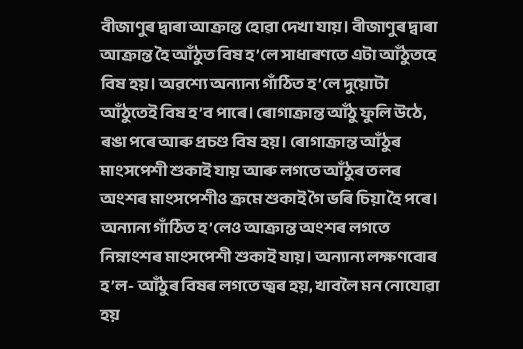বীজাণুৰ দ্বাৰা আক্ৰান্ত হোৱা দেখা যায়। বীজাণুৰ দ্বাৰা আক্ৰান্ত হৈ আঁঠুত বিষ হ’লে সাধাৰণতে এটা আঁঠুতহে বিষ হয়। অৱশ্যে অন্যান্য গাঁঠিত হ’লে দুয়োটা আঁঠুতেই বিষ হ’ব পাৰে। ৰোগাক্ৰান্ত আঁঠু ফুলি উঠে, ৰঙা পৰে আৰু প্ৰচণ্ড বিষ হয়। ৰোগাক্ৰান্ত আঁঠুৰ মাংসপেশী শুকাই যায় আৰু লগতে আঁঠুৰ তলৰ অংশৰ মাংসপেশীও ক্ৰমে শুকাই গৈ ভৰি চিয়া হৈ পৰে। অন্যান্য গাঁঠিত হ’লেও আক্ৰান্ত অংশৰ লগতে নিম্নাংশৰ মাংসপেশী শুকাই যায়। অন্যান্য লক্ষণবোৰ হ’ল- আঁঠুৰ বিষৰ লগতে জ্বৰ হয়, খাবলৈ মন নোযোৱা হয়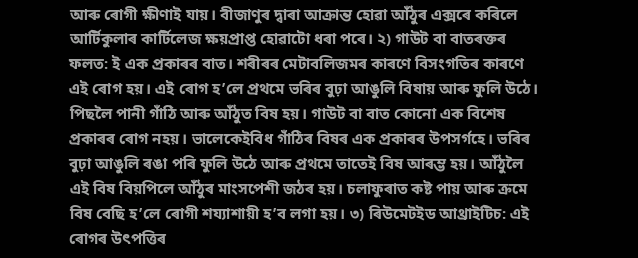আৰু ৰোগী ক্ষীণাই যায়। বীজাণুৰ দ্বাৰা আক্ৰান্ত হোৱা আঁঠুৰ এক্সৰে কৰিলে আৰ্টিকুলাৰ কাৰ্টিলেজ ক্ষয়প্ৰাপ্ত হোৱাটো ধৰা পৰে। ২) গাউট বা বাতৰক্তৰ ফলত: ই এক প্ৰকাৰৰ বাত। শৰীৰৰ মেটাবলিজমৰ কাৰণে বিসংগতিৰ কাৰণে এই ৰোগ হয়। এই ৰোগ হ’লে প্ৰথমে ভৰিৰ বুঢ়া আঙুলি বিষায় আৰু ফুলি উঠে। পিছলৈ পানী গাঁঠি আৰু আঁঠুত বিষ হয়। গাউট বা বাত কোনো এক বিশেষ প্ৰকাৰৰ ৰোগ নহয়। ভালেকেইবিধ গাঁঠিৰ বিষৰ এক প্ৰকাৰৰ উপসৰ্গহে। ভৰিৰ বুঢ়া আঙুলি ৰঙা পৰি ফুলি উঠে আৰু প্ৰথমে তাতেই বিষ আৰম্ভ হয়। আঁঠুলৈ এই বিষ বিয়পিলে আঁঠুৰ মাংসপেশী জঠৰ হয়। চলাফুৰাত কষ্ট পায় আৰু ক্ৰমে বিষ বেছি হ’লে ৰোগী শয্যাশায়ী হ’ব লগা হয়। ৩) ৰিউমেটইড আথ্ৰাইটিচ: এই ৰোগৰ উৎপত্তিৰ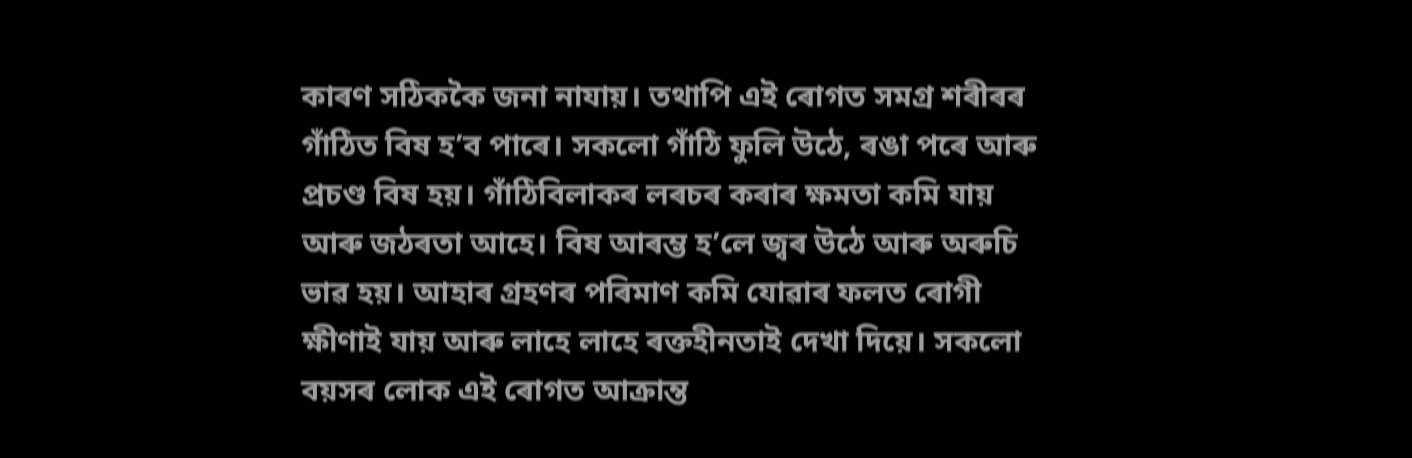কাৰণ সঠিককৈ জনা নাযায়। তথাপি এই ৰোগত সমগ্ৰ শৰীৰৰ গাঁঠিত বিষ হ’ব পাৰে। সকলো গাঁঠি ফুলি উঠে, ৰঙা পৰে আৰু প্ৰচণ্ড বিষ হয়। গাঁঠিবিলাকৰ লৰচৰ কৰাৰ ক্ষমতা কমি যায় আৰু জঠৰতা আহে। বিষ আৰম্ভ হ’লে জ্বৰ উঠে আৰু অৰুচি ভাৱ হয়। আহাৰ গ্ৰহণৰ পৰিমাণ কমি যোৱাৰ ফলত ৰোগী ক্ষীণাই যায় আৰু লাহে লাহে ৰক্তহীনতাই দেখা দিয়ে। সকলো বয়সৰ লোক এই ৰোগত আক্ৰান্ত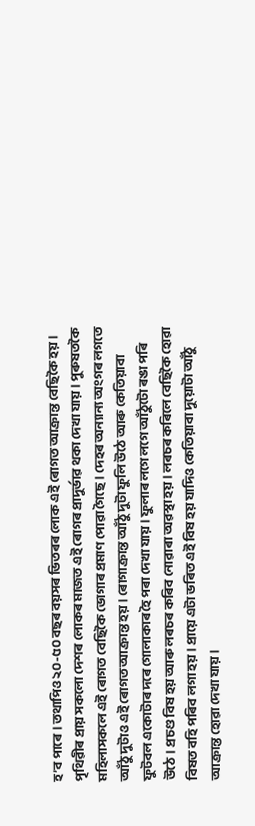হ’ব পাৰে। তথাপিও ২০-৫০ বছৰ বয়সৰ ভিতৰৰ লোক এই ৰোগত আক্ৰান্ত বেছিকৈ হয়। পৃথিৱীৰ প্ৰায় সকলো দেশৰ লোকৰ মাজত এই ৰোগৰ প্ৰাদুৰ্ভাৱ থকা দেখা যায়। পুৰুষতকৈ মহিলাসকলে এই ৰোগত বেছিকৈ ভোগাৰ প্ৰমাণ পোৱা গৈছে। দেহৰ অন্যান্য অংগৰ লগতে আঁঠু দুটাও এই ৰোগত আক্ৰান্ত হয়। ৰোগাক্ৰান্ত আঁঠু দুটা ফুলি উঠে আৰু কেতিয়াবা ফুটবল একোটাৰ দৰে গোলাকাৰ হৈ পৰা দেখা যায়। ফুলাৰ লগে লগে আঁঠুটো ৰঙা পৰি উঠে। প্ৰচণ্ড বিষ হয় আৰু লৰচৰ কৰিব নোৱাৰা অৱস্থা হয়। লৰচৰ কৰিলে বেছিকৈ হোৱা বিষত বহি পৰিব লগা হয়। প্ৰায়ে এটা ভৰিত এই বিষ হয় যাদিও কেতিয়াবা দুয়োটা আঁঠু আক্ৰান্ত হোৱা দেখা যায়।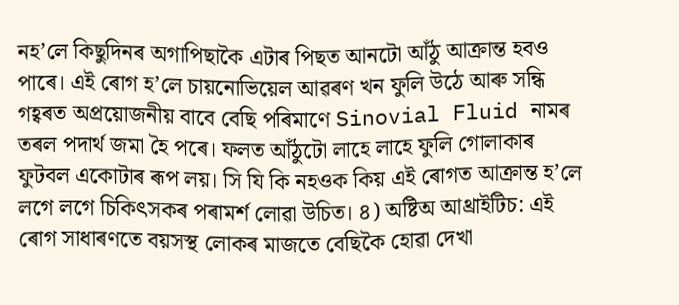নহ’লে কিছুদিনৰ অগাপিছাকৈ এটাৰ পিছত আনটো আঁঠু আক্ৰান্ত হবও পাৰে। এই ৰোগ হ’লে চায়নোভিয়েল আৱৰণ খন ফুলি উঠে আৰু সন্ধি গহ্বৰত অপ্ৰয়োজনীয় বাবে বেছি পৰিমাণে Sinovial Fluid নামৰ তৰল পদাৰ্থ জমা হৈ পৰে। ফলত আঁঠুটো লাহে লাহে ফুলি গোলাকাৰ ফুটবল একোটাৰ ৰূপ লয়। সি যি কি নহওক কিয় এই ৰোগত আক্ৰান্ত হ’লে লগে লগে চিকিৎসকৰ পৰামৰ্শ লোৱা উচিত। ৪) অষ্টিঅ আথ্ৰাইটিচ: এই ৰোগ সাধাৰণতে বয়সস্থ লোকৰ মাজতে বেছিকৈ হোৱা দেখা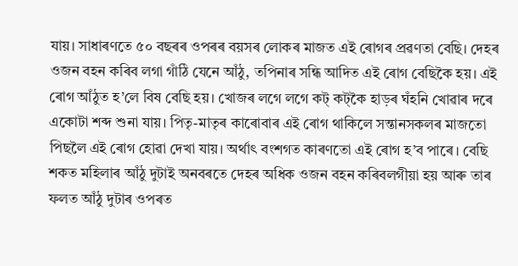যায়। সাধাৰণতে ৫০ বছৰৰ ওপৰৰ বয়সৰ লোকৰ মাজত এই ৰোগৰ প্ৰৱণতা বেছি। দেহৰ ওজন বহন কৰিব লগা গাঁঠি যেনে আঁঠু, তপিনাৰ সন্ধি আদিত এই ৰোগ বেছিকৈ হয়। এই ৰোগ আঁঠুত হ’লে বিষ বেছি হয়। খোজৰ লগে লগে কট্ কট্কৈ হাড়ৰ ঘঁহনি খোৱাৰ দৰে একোটা শব্দ শুনা যায়। পিতৃ-মাতৃৰ কাৰোবাৰ এই ৰোগ থাকিলে সন্তানসকলৰ মাজতো পিছলৈ এই ৰোগ হোৱা দেখা যায়। অৰ্থাৎ বংশগত কাৰণতো এই ৰোগ হ’ব পাৰে। বেছি শকত মহিলাৰ আঁঠু দুটাই অনবৰতে দেহৰ অধিক ওজন বহন কৰিবলগীয়া হয় আৰু তাৰ ফলত আঁঠু দুটাৰ ওপৰত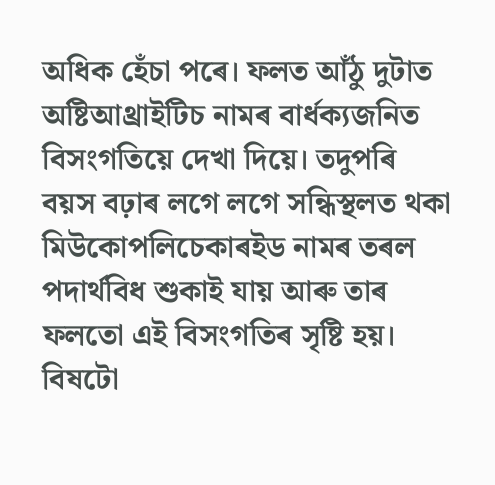অধিক হেঁচা পৰে। ফলত আঁঠু দুটাত অষ্টিআথ্ৰাইটিচ নামৰ বাৰ্ধক্যজনিত বিসংগতিয়ে দেখা দিয়ে। তদুপৰি বয়স বঢ়াৰ লগে লগে সন্ধিস্থলত থকা মিউকোপলিচেকাৰইড নামৰ তৰল পদাৰ্থবিধ শুকাই যায় আৰু তাৰ ফলতো এই বিসংগতিৰ সৃষ্টি হয়। বিষটো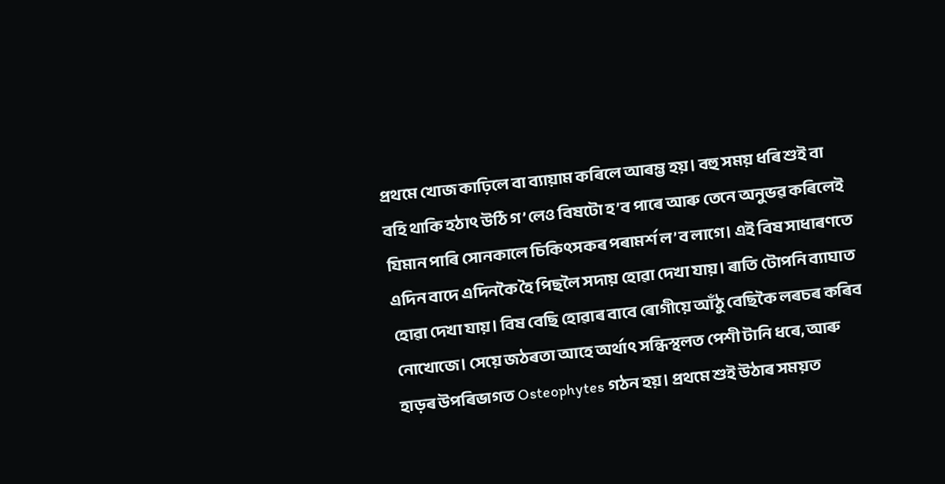প্ৰথমে খোজ কাঢ়িলে বা ব্যায়াম কৰিলে আৰম্ভ হয়। বহু সময় ধৰি শুই বা বহি থাকি হঠাৎ উঠি গ’লেও বিষটো হ’ব পাৰে আৰু তেনে অনুভৱ কৰিলেই যিমান পাৰি সোনকালে চিকিৎসকৰ পৰামৰ্শ ল’ব লাগে। এই বিষ সাধাৰণতে এদিন বাদে এদিনকৈ হৈ পিছলৈ সদায় হোৱা দেখা যায়। ৰাতি টোপনি ব্যাঘাত হোৱা দেখা যায়। বিষ বেছি হোৱাৰ বাবে ৰোগীয়ে আঁঠু বেছিকৈ লৰচৰ কৰিব নোখোজে। সেয়ে জঠৰতা আহে অৰ্থাৎ সন্ধিস্থলত পেশী টানি ধৰে, আৰু হাড়ৰ উপৰিভাগত Osteophytes গঠন হয়। প্ৰথমে শুই উঠাৰ সময়ত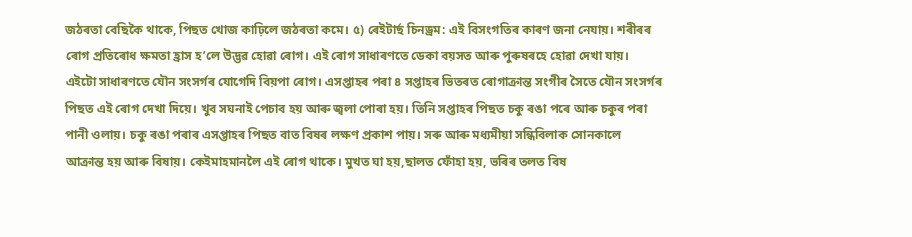জঠৰতা বেছিকৈ থাকে, পিছত খোজ কাঢ়িলে জঠৰতা কমে। ৫) ৰেইটাৰ্ছ চিনড্ৰম: এই বিসংগতিৰ কাৰণ জনা নেযায়। শৰীৰৰ ৰোগ প্ৰতিৰোধ ক্ষমতা হ্ৰাস হ’লে উদ্ভৱ হোৱা ৰোগ। এই ৰোগ সাধাৰণতে ডেকা বয়সত আৰু পুৰুষৰহে হোৱা দেখা যায়। এইটো সাধাৰণতে যৌন সংসৰ্গৰ যোগেদি বিয়পা ৰোগ। এসপ্তাহৰ পৰা ৪ সপ্তাহৰ ভিতৰত ৰোগাক্ৰান্ত সংগীৰ সৈতে যৌন সংসৰ্গৰ পিছত এই ৰোগ দেখা দিয়ে। খুব সঘনাই পেচাব হয় আৰু জ্বলা পোৰা হয়। তিনি সপ্তাহৰ পিছত চকু ৰঙা পৰে আৰু চকুৰ পৰা পানী ওলায়। চকু ৰঙা পৰাৰ এসপ্তাহৰ পিছত বাত বিষৰ লক্ষণ প্ৰকাশ পায়। সৰু আৰু মধ্যমীয়া সন্ধিবিলাক সোনকালে আক্ৰান্ত হয় আৰু বিষায়। কেইমাহমানলৈ এই ৰোগ থাকে। মুখত ঘা হয়,ছালত ফোঁহা হয়, ভৰিৰ তলত বিষ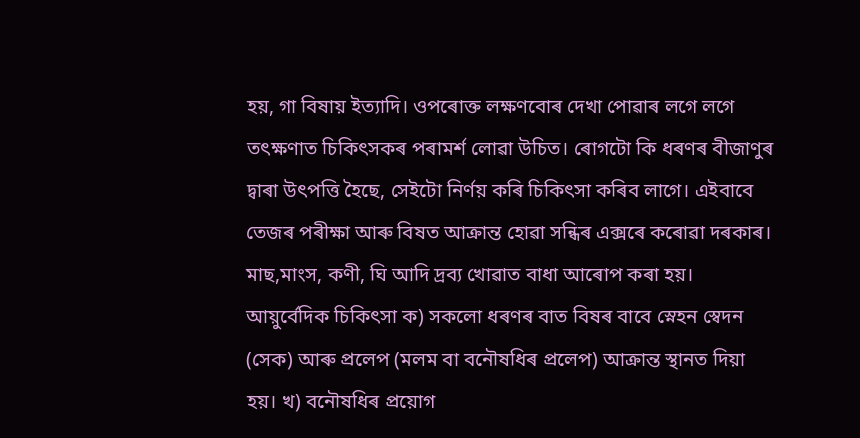হয়, গা বিষায় ইত্যাদি। ওপৰোক্ত লক্ষণবোৰ দেখা পোৱাৰ লগে লগে তৎক্ষণাত চিকিৎসকৰ পৰামৰ্শ লোৱা উচিত। ৰোগটো কি ধৰণৰ বীজাণুৰ দ্বাৰা উৎপত্তি হৈছে, সেইটো নিৰ্ণয় কৰি চিকিৎসা কৰিব লাগে। এইবাবে তেজৰ পৰীক্ষা আৰু বিষত আক্ৰান্ত হোৱা সন্ধিৰ এক্সৰে কৰোৱা দৰকাৰ। মাছ,মাংস, কণী, ঘি আদি দ্ৰব্য খোৱাত বাধা আৰোপ কৰা হয়। আয়ুৰ্বেদিক চিকিৎসা ক) সকলো ধৰণৰ বাত বিষৰ বাবে স্নেহন স্বেদন (সেক) আৰু প্ৰলেপ (মলম বা বনৌষধিৰ প্ৰলেপ) আক্ৰান্ত স্থানত দিয়া হয়। খ) বনৌষধিৰ প্ৰয়োগ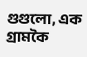গুগুলো, এক গ্ৰামকৈ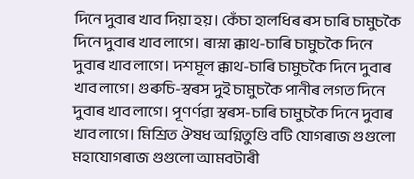দিনে দুবাৰ খাব দিয়া হয়। কেঁচা হালধিৰ ৰস চাৰি চামুচকৈ দিনে দুবাৰ খাব লাগে। ৰাস্না ক্কাথ-চাৰি চামুচকৈ দিনে দুবাৰ খাব লাগে। দশমূল ক্কাথ-চাৰি চামুচকৈ দিনে দুবাৰ খাব লাগে। গুৰুচি-স্বৰস দুই চামুচকৈ পানীৰ লগত দিনে দুবাৰ খাব লাগে। পূণৰ্ণৱা স্বৰস-চাৰি চামুচকৈ দিনে দুবাৰ খাব লাগে। মিশ্ৰিত ঔষধ অগ্নিতুণ্ডি বটি যোগৰাজ গুগুলো মহাযোগৰাজ গুগুলো আমবটাৰী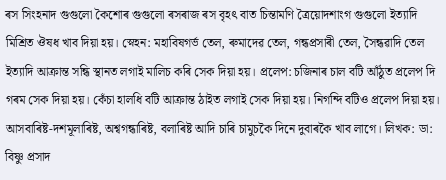ৰস সিংহনাদ গুগুলো কৈশোৰ গুগুলো ৰসৰাজ ৰস বৃহৎ বাত চিন্তামণি ত্ৰৈয়োদশাংগ গুগুলো ইত্যাদি মিশ্ৰিত ঔষধ খাব দিয়া হয়। স্নেহন: মহাবিষগৰ্ভ তেল, ৰুমাদেৱ তেল, গন্ধপ্ৰসাৰী তেল, সৈন্ধৱাদি তেল ইত্যাদি আক্ৰান্ত সন্ধি স্থানত লগাই মালিচ কৰি সেক দিয়া হয়। প্ৰলেপ: চজিনাৰ চাল বটি আঁঠুত প্ৰলেপ দি গৰম সেক দিয়া হয়। কেঁচা হালধি বটি আক্ৰান্ত ঠাইত লগাই সেক দিয়া হয়। নিগন্দি বটিও প্ৰলেপ দিয়া হয়। আসবাৰিষ্ট-দশমূলাৰিষ্ট, অশ্বগন্ধাৰিষ্ট, বলাৰিষ্ট আদি চাৰি চামুচকৈ দিনে দুবাৰকৈ খাব লাগে। লিখক: ডা: বিষ্ণু প্ৰসাদ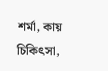শৰ্মা, কায় চিকিৎসা,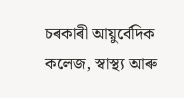চৰকাৰী আয়ুৰ্বেদিক কলেজ, স্বাস্থ্য আৰু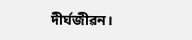দীৰ্ঘজীৱন।